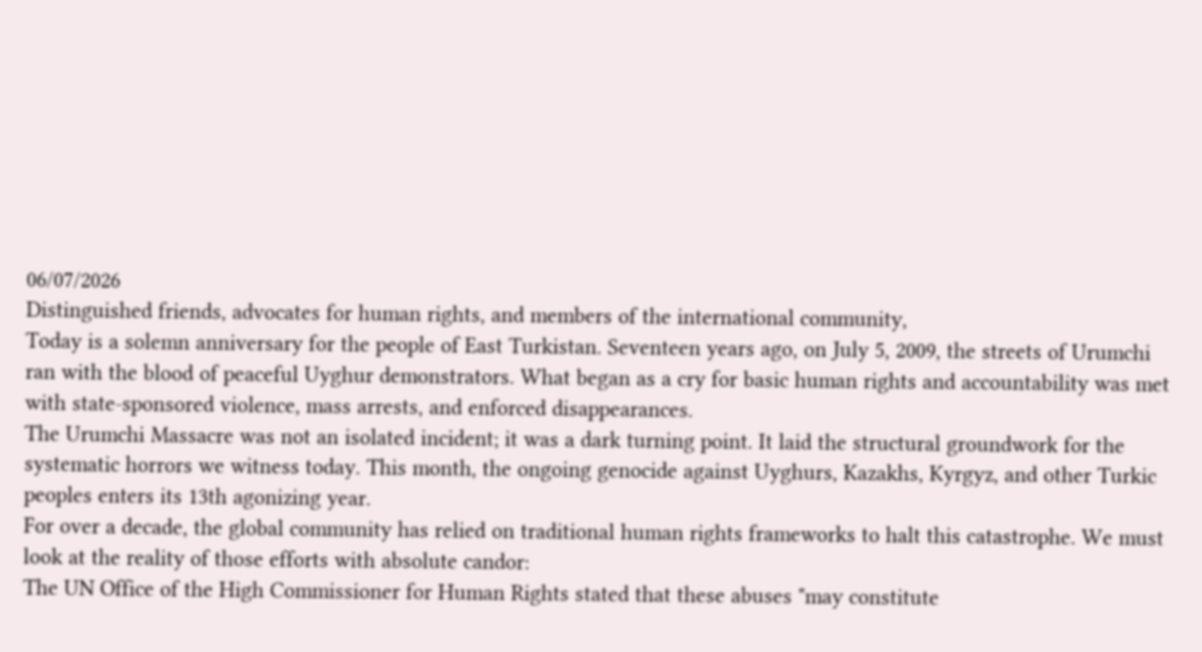06/07/2026
Distinguished friends, advocates for human rights, and members of the international community,
Today is a solemn anniversary for the people of East Turkistan. Seventeen years ago, on July 5, 2009, the streets of Urumchi ran with the blood of peaceful Uyghur demonstrators. What began as a cry for basic human rights and accountability was met with state-sponsored violence, mass arrests, and enforced disappearances.
The Urumchi Massacre was not an isolated incident; it was a dark turning point. It laid the structural groundwork for the systematic horrors we witness today. This month, the ongoing genocide against Uyghurs, Kazakhs, Kyrgyz, and other Turkic peoples enters its 13th agonizing year.
For over a decade, the global community has relied on traditional human rights frameworks to halt this catastrophe. We must look at the reality of those efforts with absolute candor:
The UN Office of the High Commissioner for Human Rights stated that these abuses "may constitute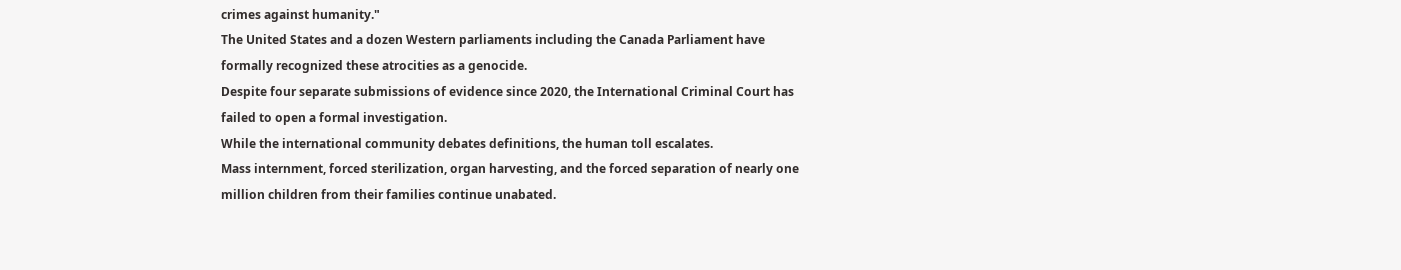crimes against humanity."
The United States and a dozen Western parliaments including the Canada Parliament have formally recognized these atrocities as a genocide.
Despite four separate submissions of evidence since 2020, the International Criminal Court has failed to open a formal investigation.
While the international community debates definitions, the human toll escalates.
Mass internment, forced sterilization, organ harvesting, and the forced separation of nearly one million children from their families continue unabated.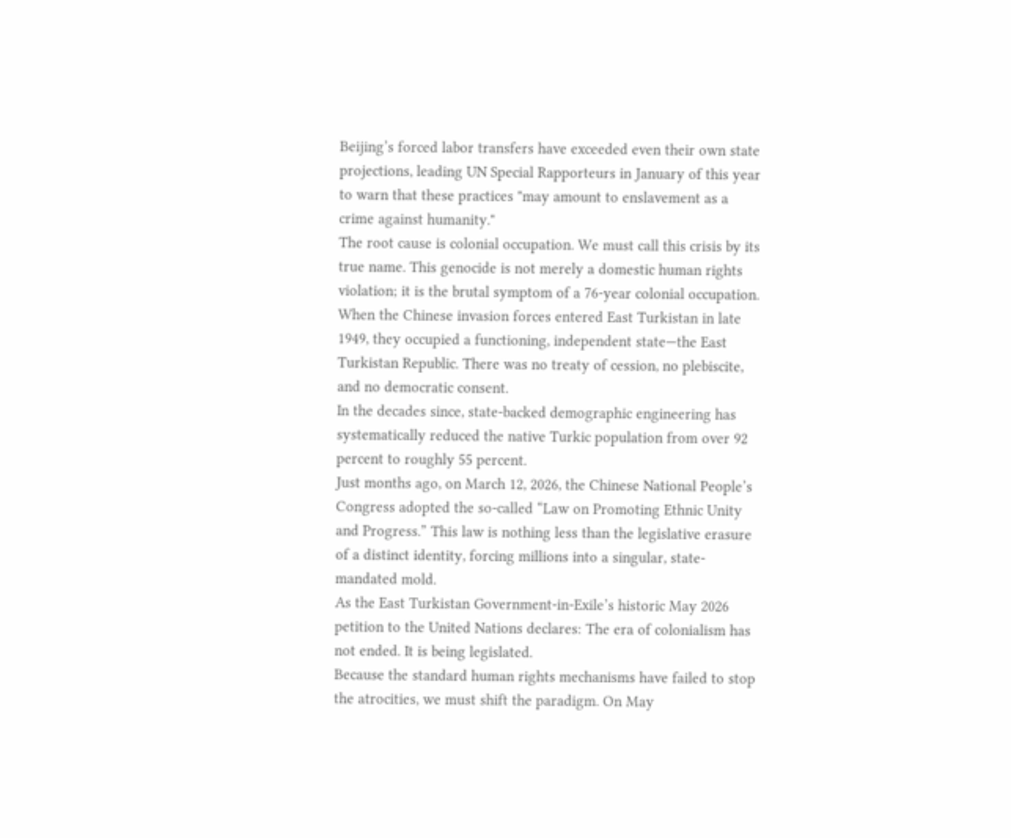Beijing’s forced labor transfers have exceeded even their own state projections, leading UN Special Rapporteurs in January of this year to warn that these practices "may amount to enslavement as a crime against humanity."
The root cause is colonial occupation. We must call this crisis by its true name. This genocide is not merely a domestic human rights violation; it is the brutal symptom of a 76-year colonial occupation.
When the Chinese invasion forces entered East Turkistan in late 1949, they occupied a functioning, independent state—the East Turkistan Republic. There was no treaty of cession, no plebiscite, and no democratic consent.
In the decades since, state-backed demographic engineering has systematically reduced the native Turkic population from over 92 percent to roughly 55 percent.
Just months ago, on March 12, 2026, the Chinese National People’s Congress adopted the so-called “Law on Promoting Ethnic Unity and Progress.” This law is nothing less than the legislative erasure of a distinct identity, forcing millions into a singular, state-mandated mold.
As the East Turkistan Government-in-Exile’s historic May 2026 petition to the United Nations declares: The era of colonialism has not ended. It is being legislated.
Because the standard human rights mechanisms have failed to stop the atrocities, we must shift the paradigm. On May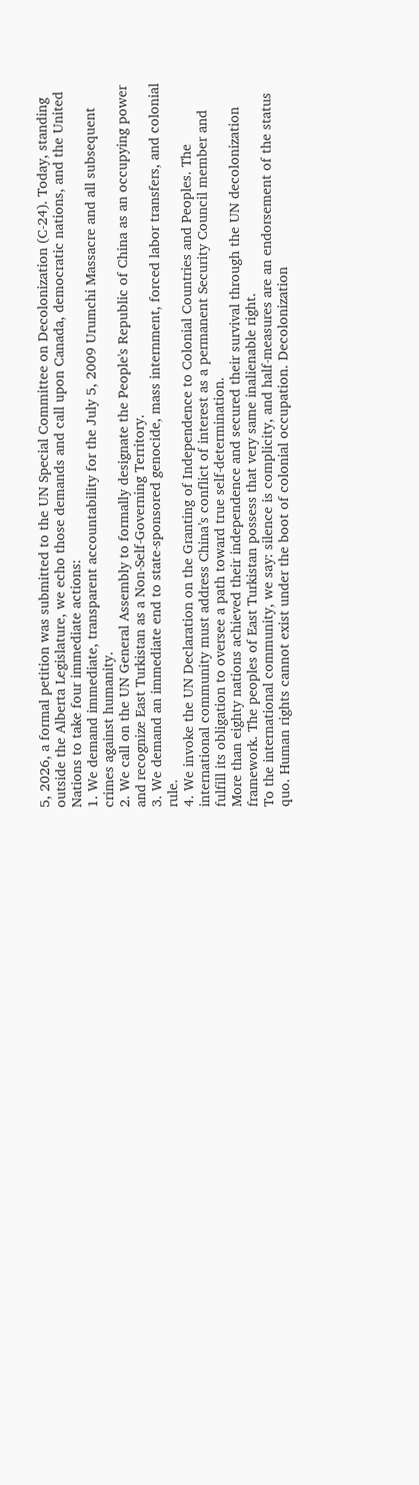5, 2026, a formal petition was submitted to the UN Special Committee on Decolonization (C-24). Today, standing outside the Alberta Legislature, we echo those demands and call upon Canada, democratic nations, and the United Nations to take four immediate actions:
1. We demand immediate, transparent accountability for the July 5, 2009 Urumchi Massacre and all subsequent crimes against humanity.
2. We call on the UN General Assembly to formally designate the People's Republic of China as an occupying power and recognize East Turkistan as a Non-Self-Governing Territory.
3. We demand an immediate end to state-sponsored genocide, mass internment, forced labor transfers, and colonial rule.
4. We invoke the UN Declaration on the Granting of Independence to Colonial Countries and Peoples. The international community must address China’s conflict of interest as a permanent Security Council member and fulfill its obligation to oversee a path toward true self-determination.
More than eighty nations achieved their independence and secured their survival through the UN decolonization framework. The peoples of East Turkistan possess that very same inalienable right.
To the international community, we say: silence is complicity, and half-measures are an endorsement of the status quo. Human rights cannot exist under the boot of colonial occupation. Decolonization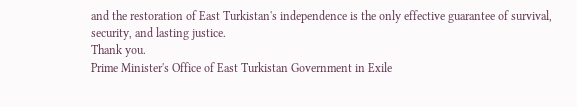and the restoration of East Turkistan's independence is the only effective guarantee of survival, security, and lasting justice.
Thank you.
Prime Minister's Office of East Turkistan Government in Exile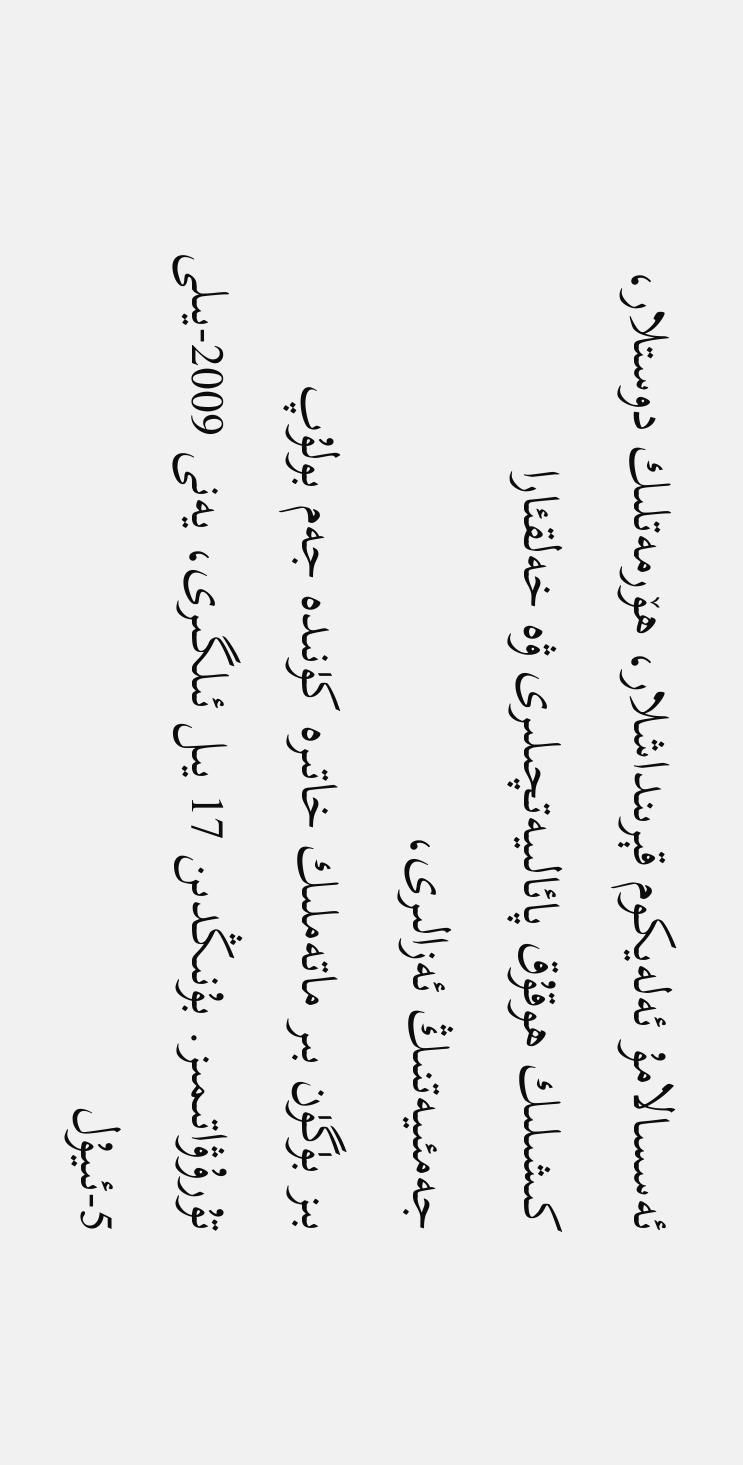ئەسسالامۇ ئەلەيكوم قېرىنداشلار، ھۆرمەتلىك دوستلار، كىشىلىك ھوقۇق پائالىيەتچىلىرى ۋە خەلقئارا جەمئىيەتنىڭ ئەزالىرى،
بىز بۈگۈن بىر ماتەملىك خاتىرە كۈنىدە جەم بولۇپ تۇرۇۋاتىمىز. بۇنىڭدىن 17 يىل ئىلگىرى، يەنى 2009-يىلى 5-ئىيۇل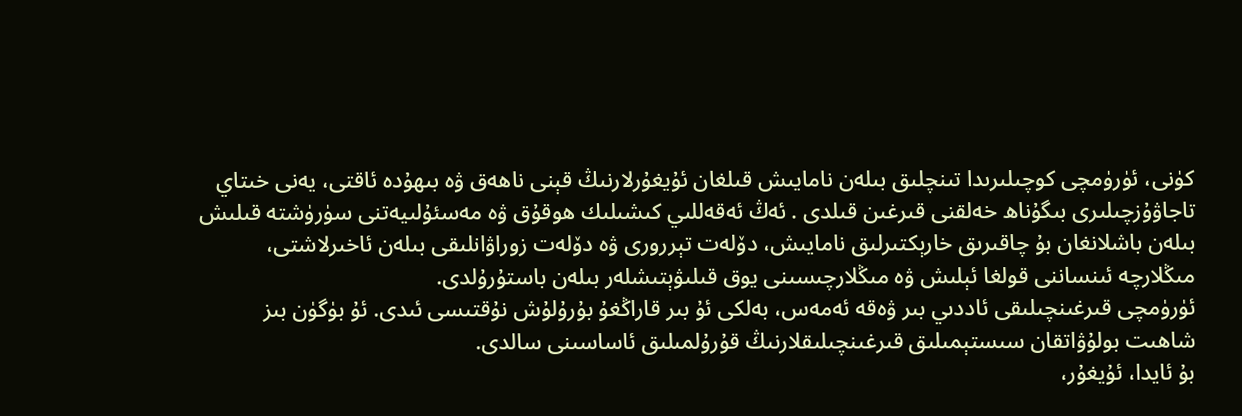كۈنى، ئۈرۈمچى كوچىلىرىدا تىنچلىق بىلەن نامايىش قىلغان ئۇيغۇرلارنىڭ قېنى ناھەق ۋە بىھۇدە ئاقتى، يەنى خىتاي تاجاۋۇزچىلىرى بىگۇناھ خەلقنى قىرغىن قىلدى . ئەڭ ئەقەللىي كىشىلىك ھوقۇق ۋە مەسئۇلىيەتنى سۈرۈشتە قىلىش بىلەن باشلانغان بۇ چاقىرىق خارېكتىرلىق نامايىش، دۆلەت تېررورى ۋە دۆلەت زوراۋانلىقى بىلەن ئاخىرلاشتى، مىڭلارچە ئىنساننى قولغا ئېلىش ۋە مىڭلارچىسىنى يوق قىلىۋېتىشلەر بىلەن باستۇرۇلدى.
ئۈرۈمچى قىرغىنچىلىقى ئاددىي بىر ۋەقە ئەمەس، بەلكى ئۇ بىر قاراڭغۇ بۇرۇلۇش نۇقتىسى ئىدى. ئۇ بۈگۈن بىز شاھىت بولۇۋاتقان سىستېمىلىق قىرغىنچىلىقلارنىڭ قۇرۇلمىلىق ئاساسىنى سالدى.
بۇ ئايدا، ئۇيغۇر،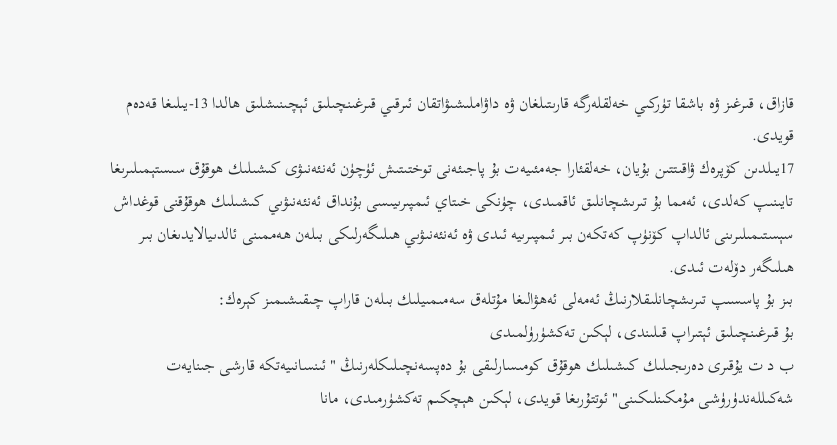قازاق، قىرغىز ۋە باشقا تۈركىي خەلقلەرگە قارىتىلغان ۋە داۋاملىشىۋاتقان ئىرقىي قىرغىنچىلىق ئېچىنىشلىق ھالدا 13-يىلىغا قەدەم قويدى.
17يىلدىن كۆپرەك ۋاقىتتىن بۇيان، خەلقئارا جەمئىيەت بۇ پاجىئەنى توختىتىش ئۈچۈن ئەنئەنىۋى كىشىلىك ھوقۇق سىستېمىلىرىغا تايىنىپ كەلدى، ئەمما بۇ تىرىشچانلىق ئاقمىدى، چۈنكى خىتاي ئىمپىرىيىسى بۇنداق ئەنئەنىۋىي كىشىلىك ھوقۇقنى قوغداش سېستىمىلىرىنى ئالداپ كۆنۈپ كەتكەن بىر ئىمپىرىيە ئىدى ۋە ئەنئەنىۋىي ھىلىگەرلىكى بىلەن ھەممىنى ئالدىيالايدىغان بىر ھىلىگەر دۆلەت ئىدى.
بىز بۇ پاسسىپ تىرىشچانلىقلارنىڭ ئەمەلى ئەھۋالىغا مۇتلەق سەمىمىيلىك بىلەن قاراپ چىقىشىمىز كېرەك:
بۇ قىرغىنچىلىق ئېتىراپ قىلىندى، لېكىن تەكشۈرۈلمىدى
ب د ت يۇقىرى دەرىجىلىك كىشىلىك ھوقۇق كومىسارلىقى بۇ دەپسەنچىلىكلەرنىڭ "ئىنسانىيەتكە قارشى جىنايەت شەكىللەندۈرۈشى مۇمكىنلىكىنى" ئوتتۇرىغا قويدى، لېكىن ھېچكىم تەكشۈرمىدى، مانا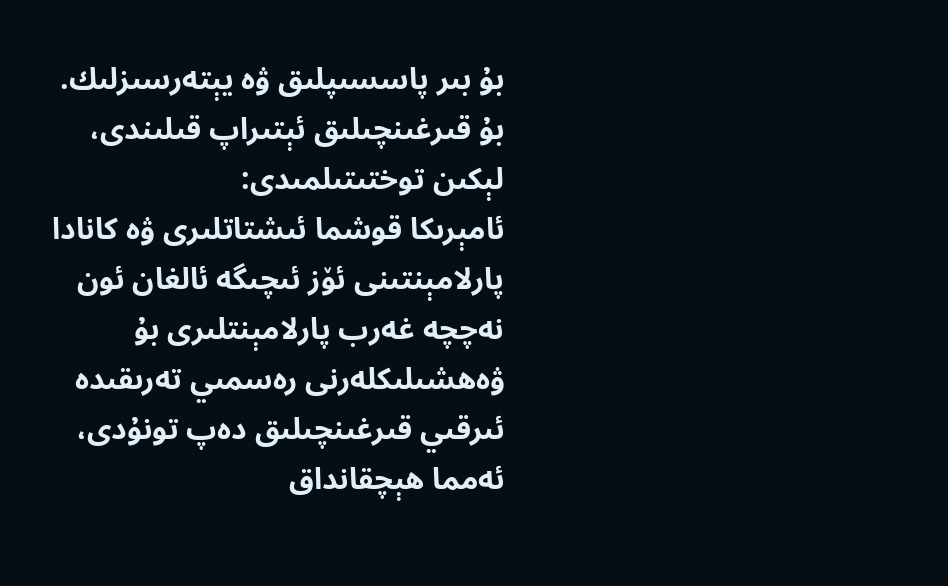بۇ بىر پاسسىپلىق ۋە يېتەرسىزلىك.
بۇ قىرغىنچىلىق ئېتىراپ قىلىندى، لېكىن توختىتىلمىدى:
ئامېرىكا قوشما ئىشتاتلىرى ۋە كانادا پارلامېنتىنى ئۆز ئىچىگە ئالغان ئون نەچچە غەرب پارلامېنتلىرى بۇ ۋەھشىلىكلەرنى رەسمىي تەرىقىدە ئىرقىي قىرغىنچىلىق دەپ تونۇدى، ئەمما ھېچقانداق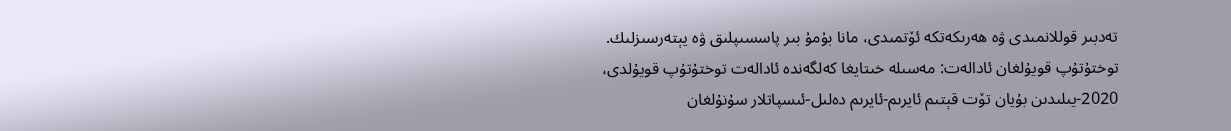تەدبىر قوللانمىدى ۋە ھەرىكەتكە ئۆتمىدى، مانا بۇمۇ بىر پاسسىپلىق ۋە يېتەرسىزلىك.
توختۇتۇپ قويۇلغان ئادالەت: مەسىلە خىتايغا كەلگەندە ئادالەت توختۇتۇپ قويۇلدى،
2020-يىلىدىن بۇيان تۆت قېتىم ئايرىم-ئايرىم دەلىل-ئىسپاتلار سۇنۇلغان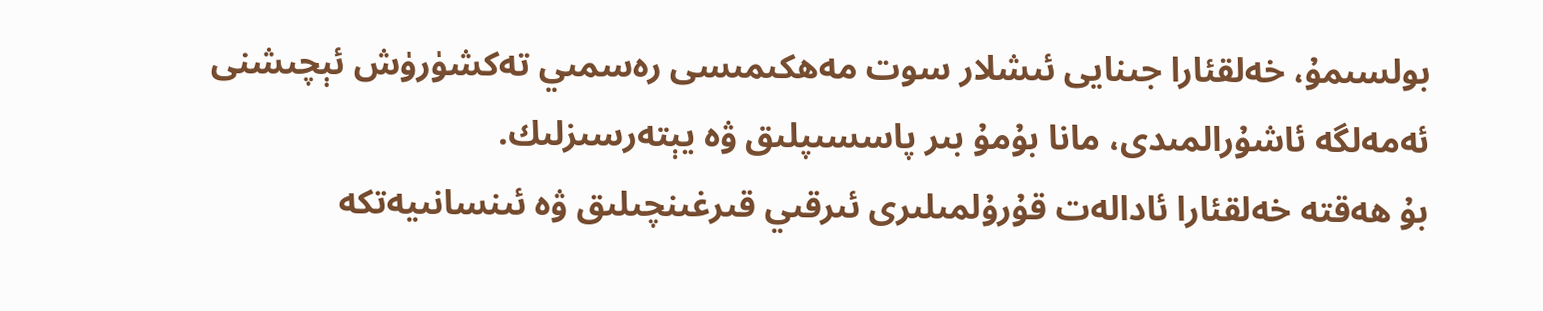بولسىمۇ، خەلقئارا جىنايى ئىشلار سوت مەھكىمىسى رەسمىي تەكشۈرۈش ئېچىشنى ئەمەلگە ئاشۇرالمىدى، مانا بۇمۇ بىر پاسسىپلىق ۋە يېتەرسىزلىك.
بۇ ھەقتە خەلقئارا ئادالەت قۇرۇلمىلىرى ئىرقىي قىرغىنچىلىق ۋە ئىنسانىيەتكە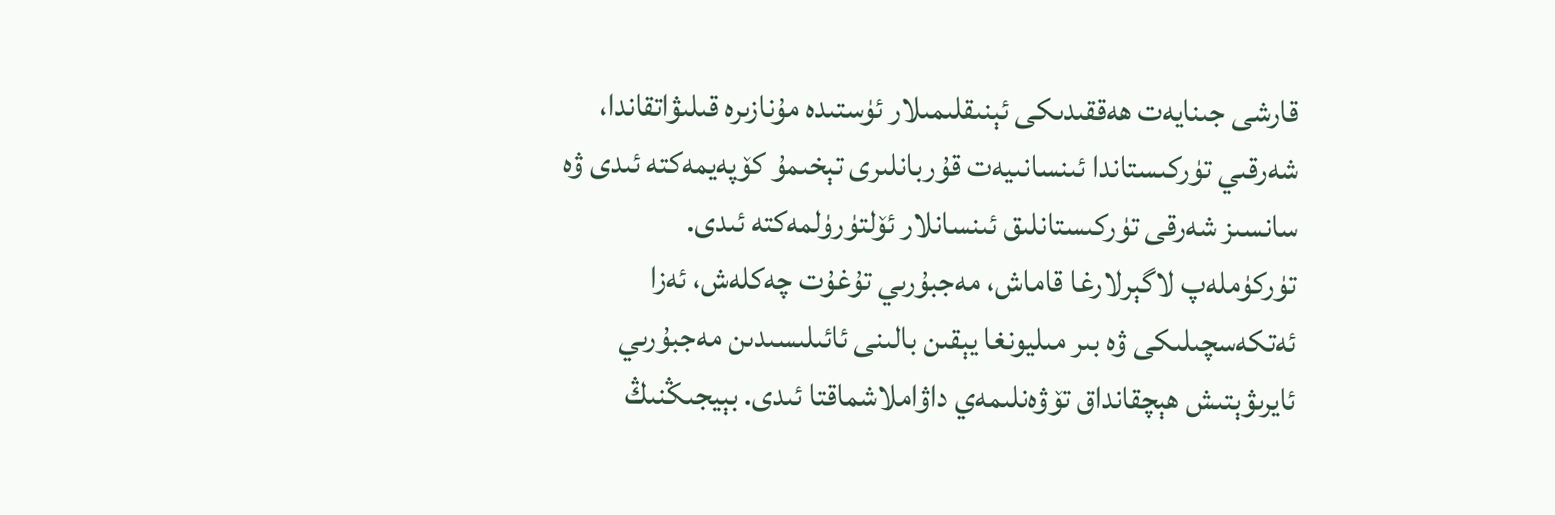قارشى جىنايەت ھەققىدىكى ئېنىقلىمىلار ئۈستىدە مۇنازىرە قىلىۋاتقاندا، شەرقىي تۈركىستاندا ئىنسانىيەت قۇربانلىرى تېخىمۇ كۆپەيمەكتە ئىدى ۋە سانسىز شەرقى تۈركىستانلىق ئىنسانلار ئۆلتۈرۈلمەكتە ئىدى.
تۈركۈملەپ لاگېرلارغا قاماش، مەجبۇرىي تۇغۇت چەكلەش، ئەزا ئەتكەسچىلىكى ۋە بىر مىليونغا يېقىن بالىنى ئائىلىسىدىن مەجبۇرىي ئايرىۋېتىش ھېچقانداق تۆۋەنلىمەي داۋاملاشماقتا ئىدى. بېيجىڭنىڭ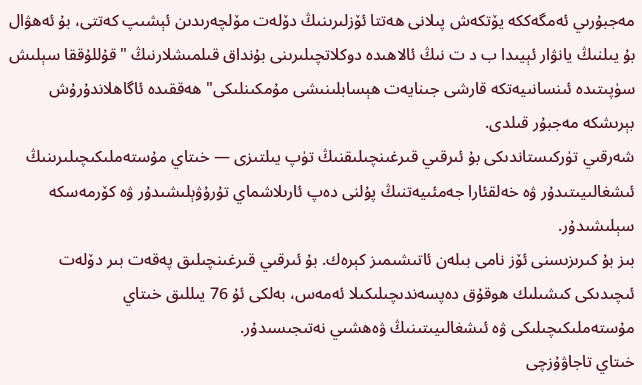مەجبۇرىي ئەمگەككە يۆتكەش پىلانى ھەتتا ئۆزلىرىنىڭ دۆلەت مۆلچەرىدىن ئېشىپ كەتتى، بۇ ئەھۋال بۇ يىلنىڭ يانۋار ئېيىدا ب د ت نىڭ ئالاھىدە دوكلاتچىلىرىنى بۇنداق قىلمىشلارنىڭ "قۇللۇققا سېلىش سۈپىتىدە ئىنسانىيەتكە قارشى جىنايەت ھېسابلىنىشى مۇمكىنلىكى" ھەققىدە ئاگاھلاندۇرۇش بېرىشكە مەجبۇر قىلدى.
شەرقىي تۈركىستاندىكى بۇ ئىرقىي قىرغىنچىلىقنىڭ تۈپ يىلتىزى — خىتاي مۇستەملىكىچىلىرىنىڭ ئىشغالىيىتىدۇر ۋە خەلقئارا جەمئىيەتنىڭ پۇلنى دەپ ئارىلاشماي تۇرۇۋېلىشىدۇر ۋە كۆرمەسكە سېلىشىدۇر.
بىز بۇ كىرىزىسنى ئۆز نامى بىلەن ئاتىشىمىز كېرەك. بۇ ئىرقىي قىرغىنچىلىق پەقەت بىر دۆلەت ئىچىدىكى كىشىلىك ھوقۇق دەپسەندىچىلىكىلا ئەمەس، بەلكى ئۇ 76 يىللىق خىتاي مۇستەملىكىچىلىكى ۋە ئىشغالىيىتىنىڭ ۋەھشىي نەتىجىسىدۇر.
خىتاي تاجاۋۇزچى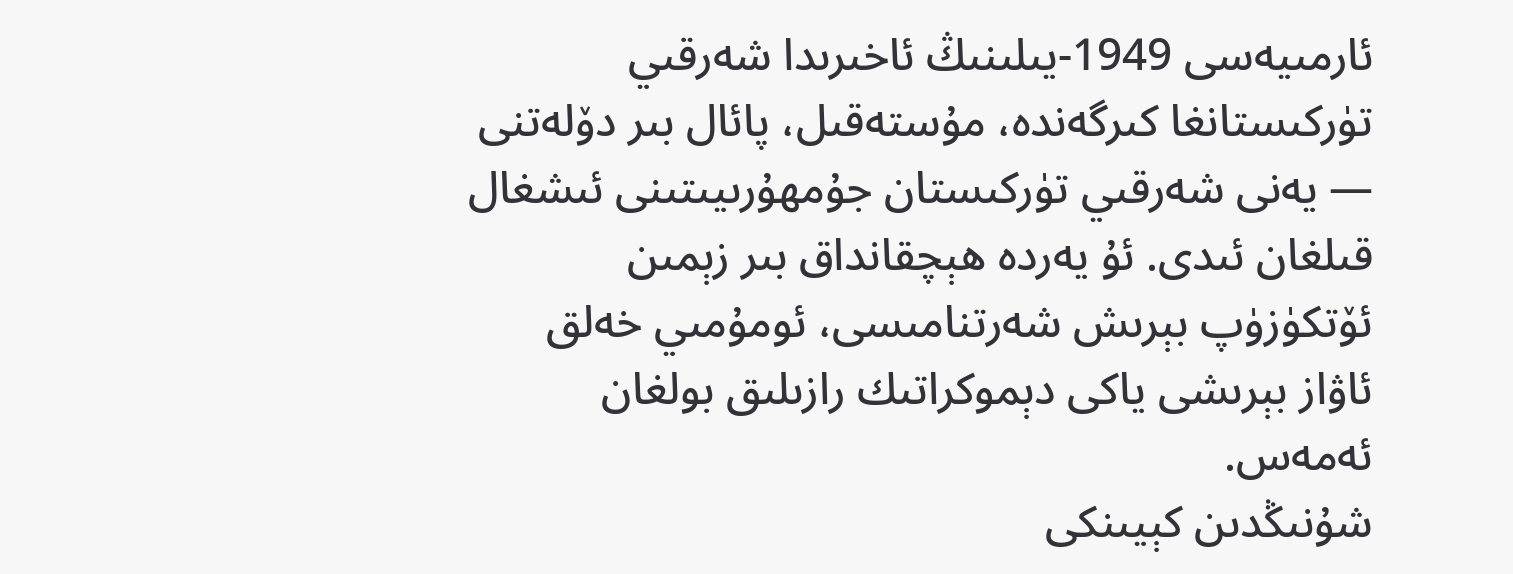ئارمىيەسى 1949-يىلىنىڭ ئاخىرىدا شەرقىي تۈركىستانغا كىرگەندە، مۇستەقىل، پائال بىر دۆلەتنى — يەنى شەرقىي تۈركىستان جۇمھۇرىيىتىنى ئىشغال قىلغان ئىدى. ئۇ يەردە ھېچقانداق بىر زېمىن ئۆتكۈزۈپ بېرىش شەرتنامىسى، ئومۇمىي خەلق ئاۋاز بېرىشى ياكى دېموكراتىك رازىلىق بولغان ئەمەس.
شۇنىڭدىن كېيىنكى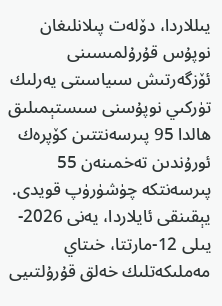يىللاردا، دۆلەت پىلانلىغان نوپۇس قۇرۇلمىسىنى ئۆزگەرتىش سىياسىتى يەرلىك تۈركىي نوپۇسنى سىستېمىلىق ھالدا 95 پىرسەنتتىن كۆپرەك ئورۇندىن تەخمىنەن 55 پىرسەنتكە چۈشۈرۈپ قويدى. يېقىنقى ئايلاردا، يەنى 2026-يىلى 12-مارتتا، خىتاي مەملىكەتلىك خەلق قۇرۇلتىيى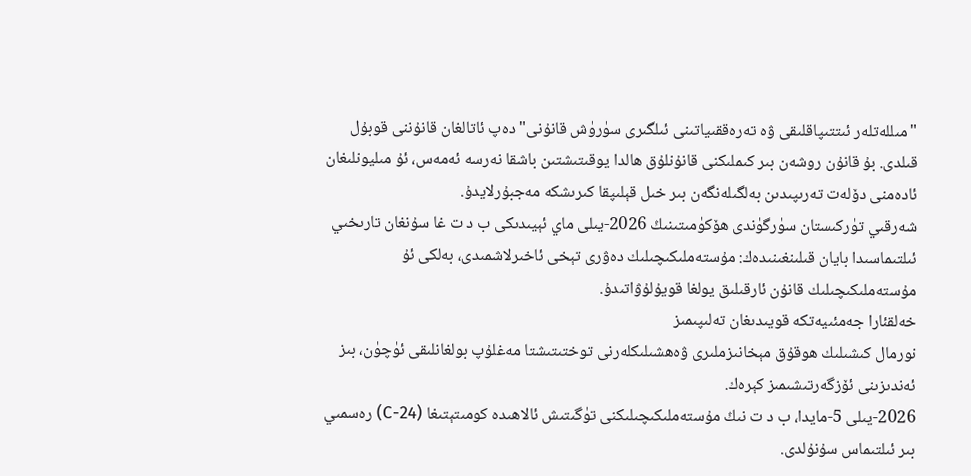"مىللەتلەر ئىتتىپاقلىقى ۋە تەرەققىياتىنى ئىلگىرى سۈرۈش قانۇنى" دەپ ئاتالغان قانۇننى قوبۇل قىلدى. بۇ قانۇن روشەن بىر كىملىكنى قانۇنلۇق ھالدا يوقىتىشتىن باشقا نەرسە ئەمەس، ئۇ مىليونلىغان ئادەمنى دۆلەت تەرىپىدىن بەلگىلەنگەن بىر خىل قېلىپقا كىرىشكە مەجبۇرلايدۇ.
شەرقىي تۈركىستان سۈرگۈندى ھۆكۈمىتىنىڭ 2026-يىلى ماي ئېيىدىكى ب د ت غا سۇنغان تارىخىي ئىلتىماسىدا بايان قىلىنغىنىدەك: مۇستەملىكىچىلىك دەۋرى تېخى ئاخىرلاشمىدى، بەلكى ئۇ مۇستەملىكىچىلىك قانۇن ئارقىلىق يولغا قويۇلۇۋاتىدۇ.
خەلقئارا جەمئىيەتكە قويىدىغان تەلىپىمىز
نورمال كىشىلىك ھوقۇق مېخانىزملىرى ۋەھشىلىكلەرنى توختىتىشتا مەغلۇپ بولغانلىقى ئۈچۈن، بىز ئەندىزىنى ئۆزگەرتىشىمىز كېرەك.
2026-يىلى 5-مايدا، ب د ت نىڭ مۇستەملىكىچىلىكنى تۈگىتىش ئالاھىدە كومىتېتىغا (C-24) رەسمىي بىر ئىلتىماس سۇنۇلدى.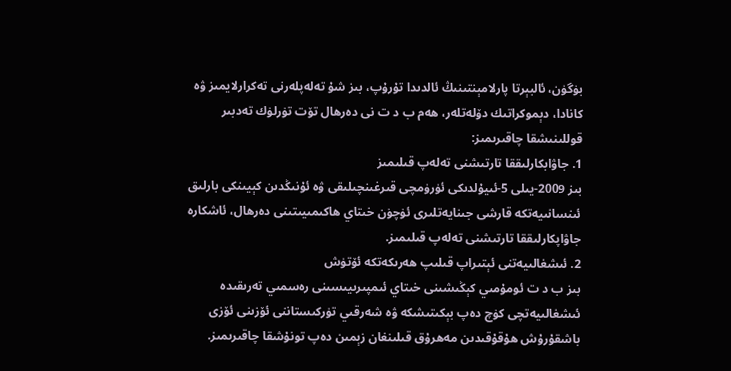بۈگۈن، ئالبېرتا پارلامېنتىنىڭ ئالدىدا تۇرۇپ، بىز شۇ تەلەپلەرنى تەكرارلايمىز ۋە كانادا، دېموكراتىك دۆلەتلەر، ھەم ب د ت نى دەرھال تۆت تۈرلۈك تەدبىر قوللىنىشقا چاقىرىمىز:
1. جاۋابكارلىققا تارتىشنى تەلەپ قىلىمىز
بىز 2009-يىلى 5-ئىيۇلدىكى ئۈرۈمچى قىرغىنچىلىقى ۋە ئۇنىڭدىن كېيىنكى بارلىق ئىنسانىيەتكە قارشى جىنايەتلىرى ئۈچۈن خىتاي ھاكىمىيىتىنى دەرھال، ئاشكارە جاۋاپكارلىققا تارتىشنى تەلەپ قىلىمىز.
2. ئىشغالىيەتنى ئېتىراپ قىلىپ ھەرىكەتكە ئۆتۈش
بىز ب د ت ئومۇمىي كېڭىشىنى خىتاي ئىمپىرىيىسىنى رەسمىي تەرىقىدە ئىشغالىيەتچى كۈچ دەپ بېكىتىشكە ۋە شەرقىي تۈركىستاننى ئۆزىنى ئۆزى باشقۇرۇش ھۇقۇقىدىن مەھرۇق قىلىنغان زېمىن دەپ تونۇشقا چاقىرىمىز.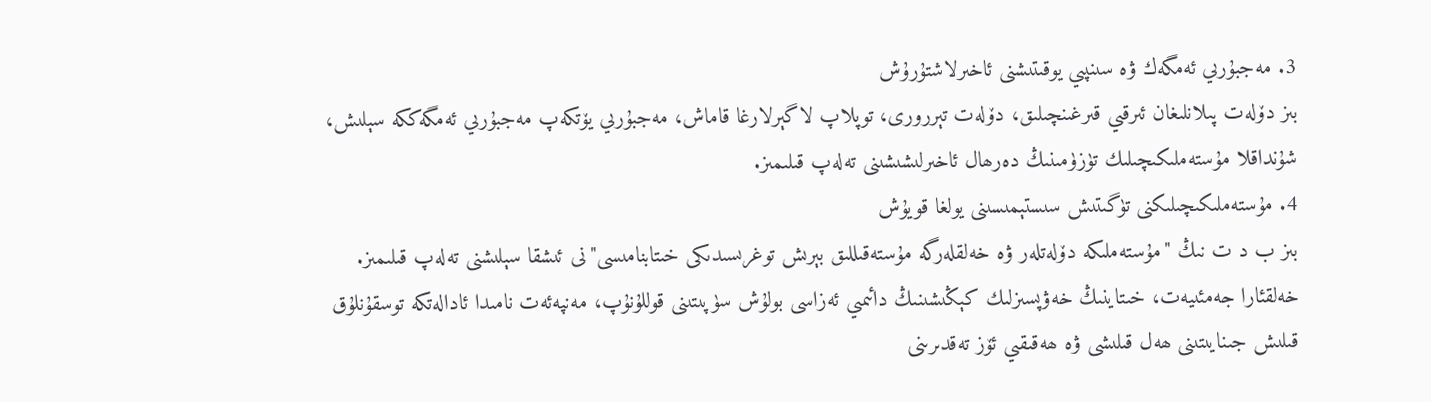3. مەجبۇرىي ئەمگەك ۋە سىنپىي يوقىتىشنى ئاخىرلاشتۇرۇش
بىز دۆلەت پىلانلىغان ئىرقىي قىرغىنچىلىق، دۆلەت تېررورى، توپلاپ لاگېرلارغا قاماش، مەجبۇرىي يۆتكەپ مەجبۇرىي ئەمگەككە سېلىش، شۇنداقلا مۇستەملىكىچىلىك تۈزۈمىنىڭ دەرھال ئاخىرلىشىشىنى تەلەپ قىلىمىز.
4. مۇستەملىكىچىلىكنى تۈگىتىش سىستېمىسىنى يولغا قويۇش
بىز ب د ت نىڭ "مۇستەملىكە دۆلەتلەر ۋە خەلقلەرگە مۇستەقىللىق بېرىش توغرىسىدىكى خىتابنامىسى"نى ئىشقا سېلىشنى تەلەپ قىلىمىز.
خەلقئارا جەمئىيەت، خىتاينىڭ خەۋپسىزلىك كېڭىشىنىڭ دائىمىي ئەزاسى بولۇش سۈپىتىنى قوللۇنۇپ، مەنپەئەت نامىدا ئادالەتكە توسقۇنلۇق قىلىش جىنايىتىنى ھەل قىلىشى ۋە ھەقىقىي ئۆز تەقدىرىنى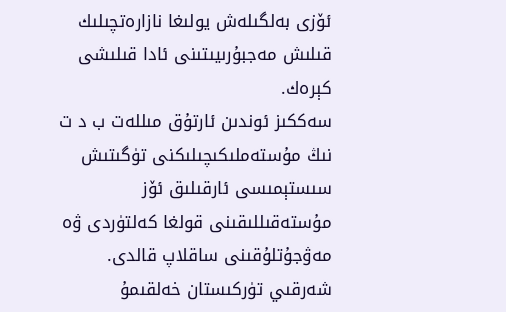ئۆزى بەلگىلەش يولىغا نازارەتچىلىك قىلىش مەجبۇرىيىتىنى ئادا قىلىشى كېرەك.
سەككىز ئوندىن ئارتۇق مىللەت ب د ت نىڭ مۇستەملىكىچىلىكنى تۈگىتىش سىستېمىسى ئارقىلىق ئۆز مۇستەقىللىقىنى قولغا كەلتۈردى ۋە مەۋجۇتلۇقىنى ساقلاپ قالدى. شەرقىي تۈركىستان خەلقىمۇ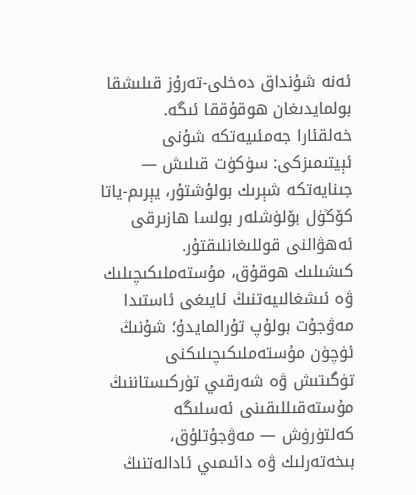ئەنە شۇنداق دەخلى-تەرۇز قىلىشقا بولمايدىغان ھوقۇققا ئىگە.
خەلقئارا جەمئىيەتكە شۇنى ئېيتىمىزكى: سۈكۈت قىلىش — جىنايەتكە شېرىك بولۇشتۇر، يېرىم-ياتا كۆڭۈل بۆلۈشلەر بولسا ھازىرقى ئەھۋالنى قوللىغانلىقتۇر.
كىشىلىك ھوقۇق، مۇستەملىكىچىلىك ۋە ئىشغالىيەتنىڭ ئايىغى ئاستىدا مەۋجۇت بولۇپ تۇرالمايدۇ؛ شۇنىڭ ئۈچۈن مۇستەملىكىچىلىكنى تۈگىتىش ۋە شەرقىي تۈركىستاننىڭ مۇستەقىللىقىنى ئەسلىگە كەلتۈرۈش — مەۋجۇتلۇق، بىخەتەرلىك ۋە دائىمىي ئادالەتنىڭ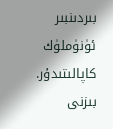بىردىنبىر ئۈنۈملۈك كاپالىتىدۇر.
بىزنى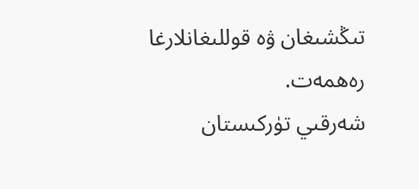تىڭشىغان ۋە قوللىغانلارغا رەھمەت.
شەرقىي تۈركىستان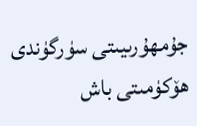جۇمھۇرىيىتى سۈرگۈندى ھۆكۈمىتى باش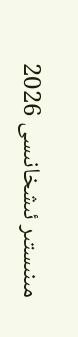مىنىستىر ئىشخانىسى 2026